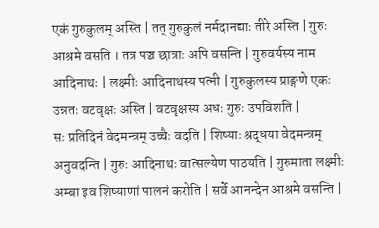एकं गुरुकुलम् अस्ति | तत् गुरुकुलं नर्मदानद्याः तीरे अस्ति | गुरुः आश्रमे वसति । तत्र पञ्च छात्राः अपि वसन्ति | गुरुवर्यस्य नाम आदिनाथः | लक्ष्मीः आदिनाथस्य पत्नी | गुरुकुलस्य प्राङ्गणे एकः उन्नतः वटवृक्षः अस्ति | वटवृक्षस्य अधः गुरुः उपविशति |
सः प्रतिदिनं वेदमन्त्रम् उच्चैः वदति | शिष्याः श्रद्धया वेदमन्त्रम् अनुवदन्ति | गुरुः आदिनाथः वात्सल्येण पाठयति | गुरुमाता लक्ष्मीः अम्बा इव शिष्याणां पालनं करोति | सर्वे आनन्देन आश्रमे वसन्ति |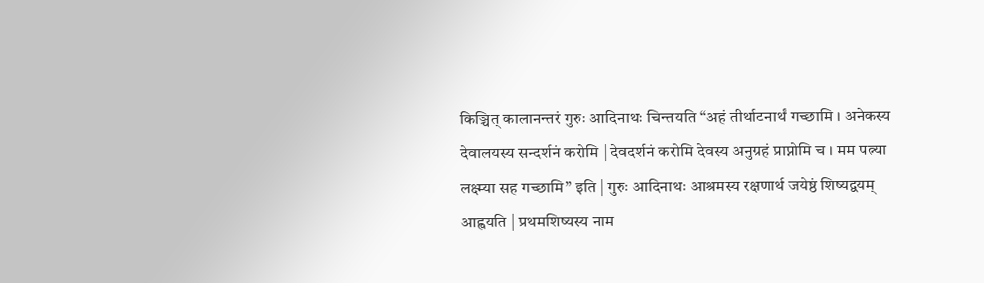किञ्चित् कालानन्तरं गुरुः आदिनाथः चिन्तयति “अहं तीर्थाटनार्थं गच्छामि । अनेकस्य देवालयस्य सन्दर्शनं करोमि | देवदर्शनं करोमि देवस्य अनुग्रहं प्राप्नोमि च । मम पत्न्या लक्ष्म्या सह गच्छामि” इति | गुरुः आदिनाथः आश्रमस्य रक्षणार्थ जयेष्ठं शिष्यद्वयम् आह्वयति | प्रथमशिष्यस्य नाम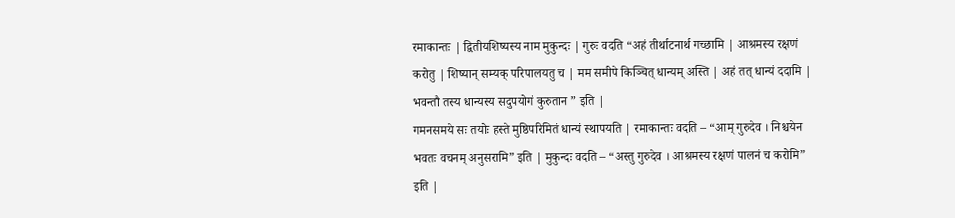रमाकान्तः | द्वितीयशिष्यस्य नाम मुकुन्दः | गुरुः वदति “अहं तीर्थाटनार्थ गच्छामि | आश्रमस्य रक्षणं करोतु | शिष्यान् सम्यक् परिपालयतु च | मम समीपे किञ्चित् धान्यम् अस्ति | अहं तत् धान्यं ददामि | भवन्तौ तस्य धान्यस्य सदुपयोगं कुरुतान ” इति |
गमनसमये सः तयोः हस्ते मुष्ठिपरिमितं धान्यं स्थापयति | रमाकान्तः वदति – “आम् गुरुदेव । निश्चयेन भवतः वचनम् अनुसरामि” इति | मुकुन्दः वदति – “अस्तु गुरुदेव । आश्रमस्य रक्षणं पालनं च करोमि” इति |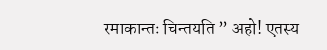रमाकान्तः चिन्तयति ” अहो! एतस्य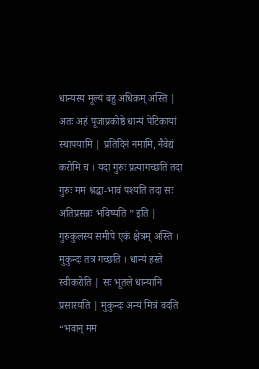धान्यस्य मूल्यं बहु अधिकम् अस्ति | अतः अहं पूजाप्रकोष्ठे धान्यं पेटिकायां स्थापयामि | प्रतिदिनं नमामि, नैवेद्यं करोमि च । यदा गुरुः प्रत्यागच्छति तदा गुरुः मम श्रद्धा-भावं पश्यति तदा सः अतिप्रसन्नः भविष्यति ” इति | गुरुकुलस्य समीपे एकं क्षेत्रम् अस्ति । मुकुन्दः तत्र गच्छति । धान्यं हस्ते स्वीकरोति | सः भूतले धान्यानि प्रसारयति | मुकुन्दः अन्यं मित्रं वदति “भवान् मम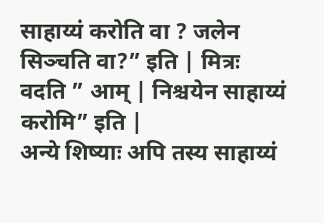साहाय्यं करोति वा ? जलेन सिञ्चति वा?” इति | मित्रः वदति ” आम् | निश्चयेन साहाय्यं करोमि” इति |
अन्ये शिष्याः अपि तस्य साहाय्यं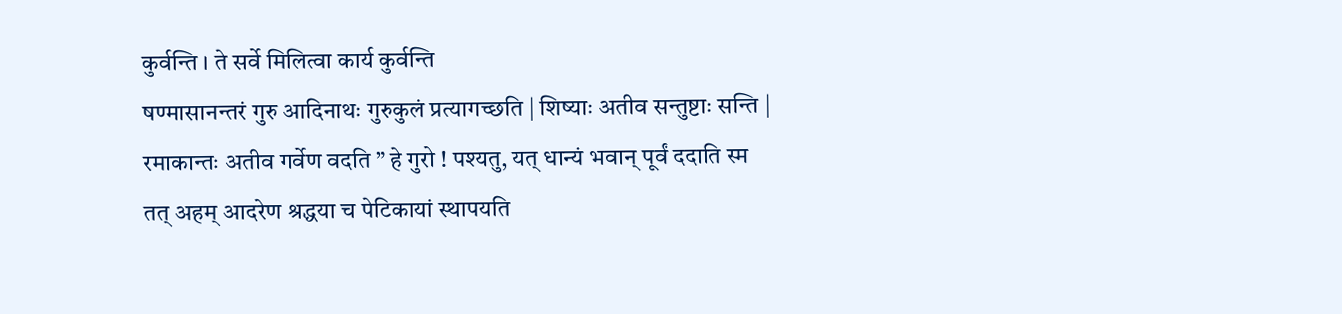कुर्वन्ति । ते सर्वे मिलित्वा कार्य कुर्वन्ति
षण्मासानन्तरं गुरु आदिनाथः गुरुकुलं प्रत्यागच्छति | शिष्याः अतीव सन्तुष्टाः सन्ति | रमाकान्तः अतीव गर्वेण वदति ” हे गुरो ! पश्यतु, यत् धान्यं भवान् पूर्वं ददाति स्म तत् अहम् आदरेण श्रद्धया च पेटिकायां स्थापयति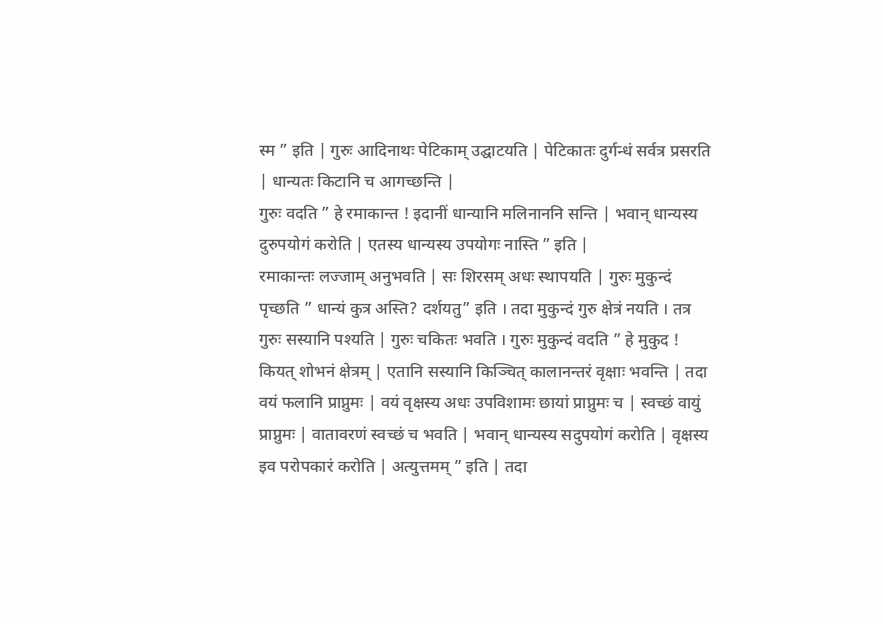स्म ” इति | गुरुः आदिनाथः पेटिकाम् उद्घाटयति | पेटिकातः दुर्गन्धं सर्वत्र प्रसरति | धान्यतः किटानि च आगच्छन्ति |
गुरुः वदति ” हे रमाकान्त ! इदानीं धान्यानि मलिनाननि सन्ति | भवान् धान्यस्य दुरुपयोगं करोति | एतस्य धान्यस्य उपयोगः नास्ति ” इति |
रमाकान्तः लज्जाम् अनुभवति | सः शिरसम् अधः स्थापयति | गुरुः मुकुन्दं पृच्छति ” धान्यं कुत्र अस्ति? दर्शयतु” इति । तदा मुकुन्दं गुरु क्षेत्रं नयति । तत्र गुरुः सस्यानि पश्यति | गुरुः चकितः भवति । गुरुः मुकुन्दं वदति ” हे मुकुद ! कियत् शोभनं क्षेत्रम् | एतानि सस्यानि किञ्चित् कालानन्तरं वृक्षाः भवन्ति | तदा वयं फलानि प्राप्नुमः | वयं वृक्षस्य अधः उपविशामः छायां प्राप्नुमः च | स्वच्छं वायुं प्राप्नुमः | वातावरणं स्वच्छं च भवति | भवान् धान्यस्य सदुपयोगं करोति | वृक्षस्य इव परोपकारं करोति | अत्युत्तमम् ” इति | तदा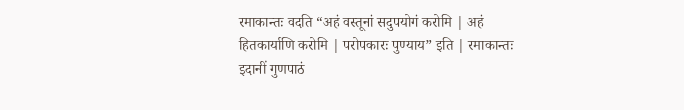रमाकान्तः वदति “अहं वस्तूनां सदुपयोगं करोमि | अहं हितकार्याणि करोमि | परोपकारः पुण्याय” इति | रमाकान्तः इदानीं गुणपाठं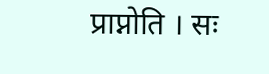प्राप्नोति । सः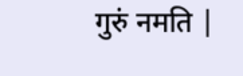गुरुं नमति |